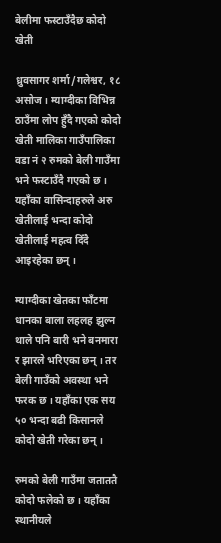बेलीमा फस्टाउँदैछ कोदो खेती

ध्रुवसागर शर्मा/गलेश्वर, १८ असोज । म्याग्दीका विभिन्न ठाउँमा लोप हुँदै गएको कोदो खेती मालिका गाउँपालिका वडा नं २ रुमको बेली गाउँमा भने फस्टाउँदै गएको छ । यहाँका वासिन्दाहरुले अरु खेतीलाई भन्दा कोदो खेतीलाई महत्व दिँदै आइरहेका छन् ।

म्याग्दीका खेतका फाँटमा धानका बाला लहलह झुल्न थाले पनि बारी भने बनमारा र झारले भरिएका छन् । तर बेली गाउँको अवस्था भने फरक छ । यहाँका एक सय ५० भन्दा बढी किसानले कोदो खेती गरेका छन् ।

रुमको बेली गाउँमा जताततै कोदो फलेको छ । यहाँका स्थानीयले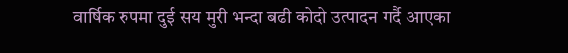वार्षिक रुपमा दुई सय मुरी भन्दा बढी कोदो उत्पादन गर्दै आएका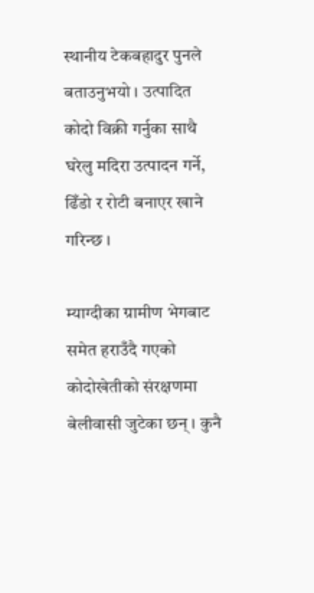स्थानीय टेकबहादुर पुनले बताउनुभयो । उत्पादित कोदो विक्री गर्नुका साथै घरेलु मदिरा उत्पादन गर्ने, ढिँडो र रोटी बनाएर खाने गरिन्छ ।

म्याग्दीका ग्रामीण भेगबाट समेत हराउँदै गएको कोदोखेतीको संरक्षणमा बेलीवासी जुटेका छन् । कुनै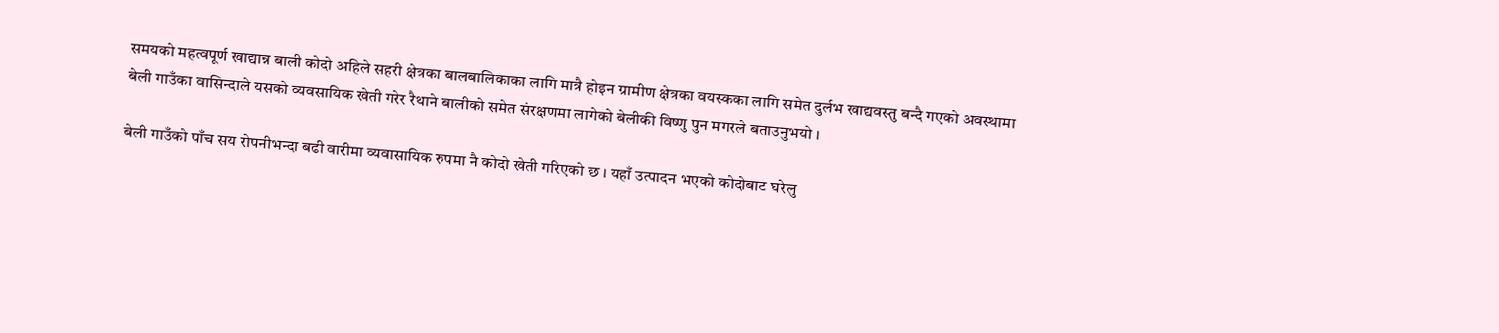समयको महत्वपूर्ण खाद्यान्न बाली कोदो अहिले सहरी क्षेत्रका बालबालिकाका लागि मात्रै होइन ग्रामीण क्षेत्रका वयस्कका लागि समेत दुर्लभ खाद्यवस्तु बन्दै गएको अवस्थामा बेली गाउँका वासिन्दाले यसको व्यवसायिक खेती गरेर रैथाने बालीको समेत संरक्षणमा लागेको बेलीकी विष्णु पुन मगरले बताउनुभयो ।

बेली गाउँको पाँच सय रोपनीभन्दा बढी वारीमा व्यवासायिक रुपमा नै कोदो खेती गरिएको छ । यहाँ उत्पादन भएको कोदोबाट घरेलु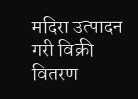मदिरा उत्पादन गरी विक्री वितरण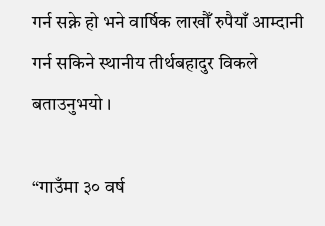गर्न सक्ने हो भने वार्षिक लाखौँ रुपैयाँ आम्दानी गर्न सकिने स्थानीय तीर्थबहादुर विकले बताउनुभयो ।

“गाउँमा ३० वर्ष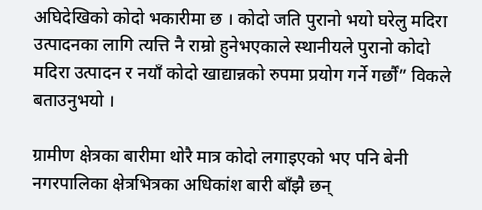अघिदेखिको कोदो भकारीमा छ । कोदो जति पुरानो भयो घरेलु मदिरा उत्पादनका लागि त्यत्ति नै राम्रो हुनेभएकाले स्थानीयले पुरानो कोदो मदिरा उत्पादन र नयाँ कोदो खाद्यान्नको रुपमा प्रयोग गर्ने गर्छौं” विकले बताउनुभयो ।

ग्रामीण क्षेत्रका बारीमा थोरै मात्र कोदो लगाइएको भए पनि बेनी नगरपालिका क्षेत्रभित्रका अधिकांश बारी बाँझै छन्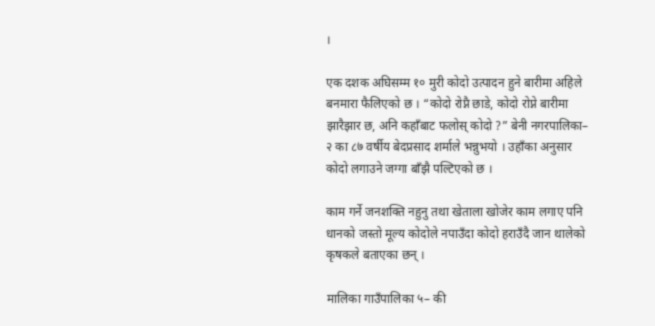।

एक दशक अघिसम्म १० मुरी कोदो उत्पादन हुने बारीमा अहिले बनमारा फैलिएको छ । “कोदो रोप्नै छाडे, कोदो रोप्ने बारीमा झारैझार छ, अनि कहाँबाट फलोस् कोदो ?” बेनी नगरपालिका– २ का ८७ वर्षीय बेदप्रसाद शर्माले भन्नुभयो । उहाँका अनुसार कोदो लगाउने जग्गा बाँझै पल्टिएको छ ।

काम गर्ने जनशक्ति नहुनु तथा खेताला खोजेर काम लगाए पनि धानको जस्तो मूल्य कोदोले नपाउँदा कोदो हराउँदै जान थालेको कृषकले बताएका छन् ।

मालिका गाउँपालिका ५– की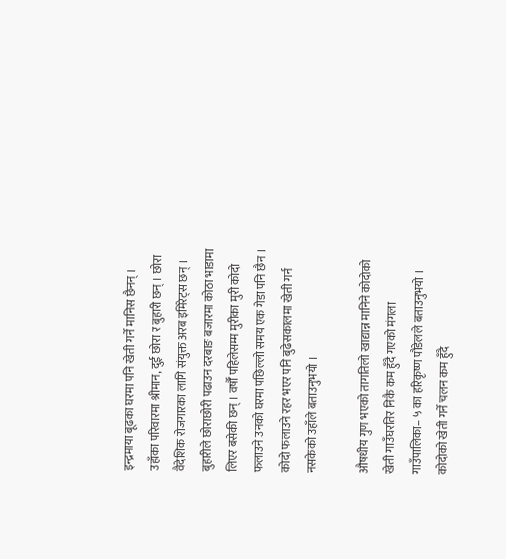इन्द्रमाया बूढका घरमा पनि खेती गर्ने मानिस छैनन् । उहाँका परिवारमा श्रीमान, दुई छोरा र बुहारी छन् । छोरा वैदेशिक रोजगारका लागि संयुक्त अरब इमिरेट्स छन् । बुहारीले छोराछोरी पढाउन दरबाङ बजारमा कोठा भाडामा लिएर बसेकी छन् । वर्षौँ पहिलेसम्म मुरीका मुरी कोदो फलाउने उनको घरमा पछिल्लो समय एक गेडा पनि छैन । कोदो फलाउने रहर भएर पनि बुढेसकालमा खेती गर्न नसकेको उहाँले बताउनुभयो ।

औषधीय गुण भएको तागतिलो खाद्यान्न मानिने कोदोको खेती गाउँघरतिर निकै कम हुँदै गएको मंगला गाउँपालिका– ५ का हरिकृष्ण पौडेलले बताउनुभयो । कोदोको खेती गर्ने चलन कम हुँदै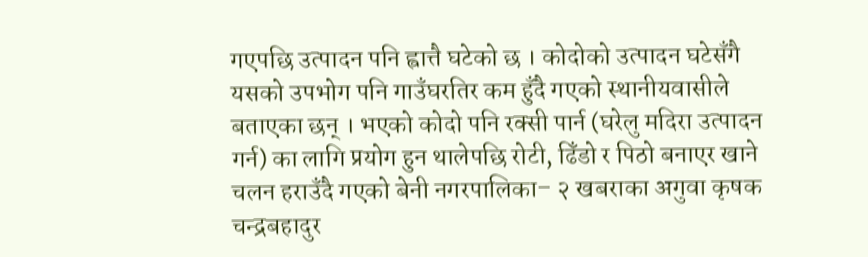गएपछि उत्पादन पनि ह्वात्तै घटेको छ । कोदोको उत्पादन घटेसँगै यसको उपभोग पनि गाउँघरतिर कम हुँदै गएको स्थानीयवासीले बताएका छन् । भएको कोदो पनि रक्सी पार्न (घरेलु मदिरा उत्पादन गर्न) का लागि प्रयोग हुन थालेपछि रोटी, ढिँडो र पिठो बनाएर खाने चलन हराउँदै गएको बेनी नगरपालिका– २ खबराका अगुवा कृषक चन्द्रबहादुर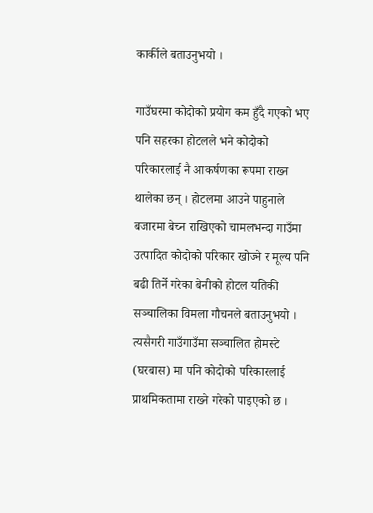कार्कीले बताउनुभयो ।

गाउँघरमा कोदोको प्रयोग कम हुँदै गएको भए पनि सहरका होटलले भने कोदोको परिकारलाई नै आकर्षणका रूपमा राख्न थालेका छन् । होटलमा आउने पाहुनाले बजारमा बेच्न राखिएको चामलभन्दा गाउँमा उत्पादित कोदोको परिकार खोज्ने र मूल्य पनि बढी तिर्ने गरेका बेनीको होटल यतिकी सञ्चालिका विमला गौचनले बताउनुभयो । त्यसैगरी गाउँगाउँमा सञ्चालित होमस्टे (घरबास) मा पनि कोदोको परिकारलाई प्राथमिकतामा राख्ने गरेको पाइएको छ ।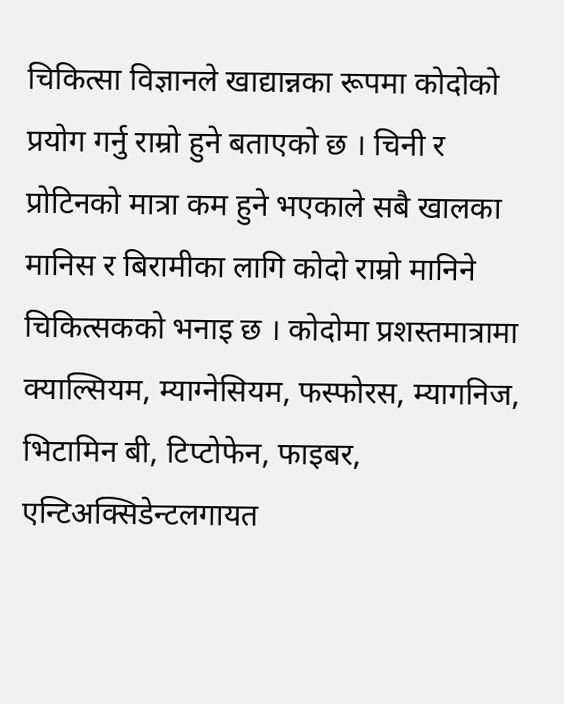चिकित्सा विज्ञानले खाद्यान्नका रूपमा कोदोको प्रयोग गर्नु राम्रो हुने बताएको छ । चिनी र प्रोटिनको मात्रा कम हुने भएकाले सबै खालका मानिस र बिरामीका लागि कोदो राम्रो मानिने चिकित्सकको भनाइ छ । कोदोमा प्रशस्तमात्रामा क्याल्सियम, म्याग्नेसियम, फस्फोरस, म्यागनिज, भिटामिन बी, टिप्टोफेन, फाइबर, एन्टिअक्सिडेन्टलगायत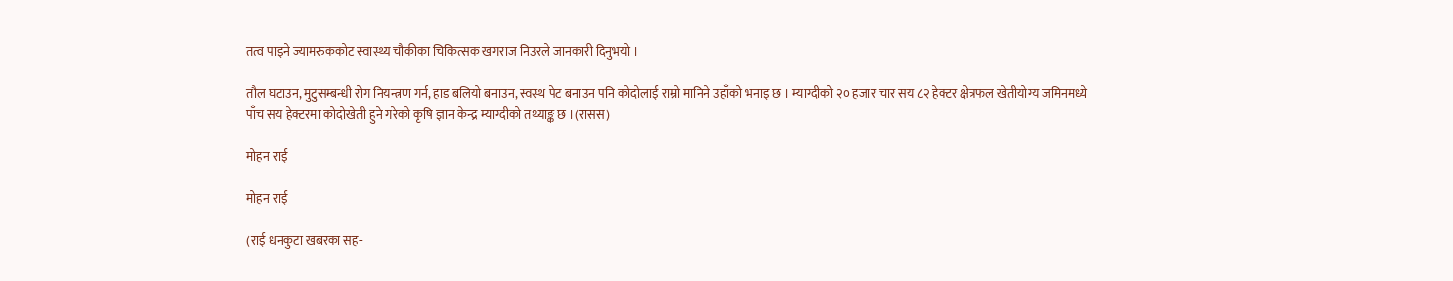तत्व पाइने ज्यामरुककोट स्वास्थ्य चौकीका चिकित्सक खगराज निउरले जानकारी दिनुभयो ।

तौल घटाउन, मुटुसम्बन्धी रोग नियन्त्रण गर्न, हाड बलियो बनाउन, स्वस्थ पेट बनाउन पनि कोदोलाई राम्रो मानिने उहाँको भनाइ छ । म्याग्दीको २० हजार चार सय ८२ हेक्टर क्षेत्रफल खेतीयोग्य जमिनमध्ये पाँच सय हेक्टरमा कोदोखेती हुने गरेको कृषि ज्ञान केन्द्र म्याग्दीको तथ्याङ्क छ ।(रासस)

मोहन राई

मोहन राई

(राई धनकुटा खबरका सह-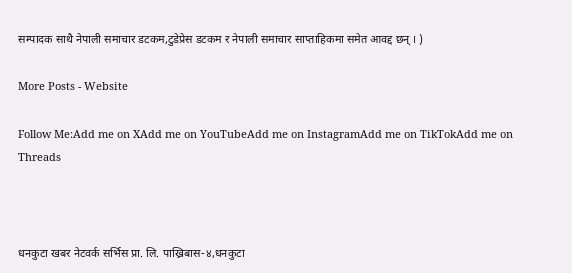सम्पादक साथै नेपाली समाचार डटकम,टुडेप्रेस डटकम र नेपाली समाचार साप्ताहिकमा समेत आवद्द छन् । )

More Posts - Website

Follow Me:Add me on XAdd me on YouTubeAdd me on InstagramAdd me on TikTokAdd me on Threads



धनकुटा खबर नेटवर्क सर्भिस प्रा. लि. पाख्रिबास-४,धनकुटा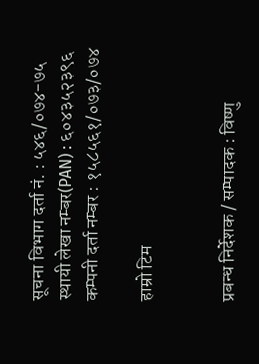सूचना विभाग दर्ता नं. : ५४६/०७४-७५
स्थायी लेखा नम्बर(PAN) : ६०४३५२३९६
कम्पनी दर्ता नम्बर : १५८५६१/०७३/०७४

हाम्रो टिम


प्रबन्ध निर्देशक / सम्पादक : विष्णु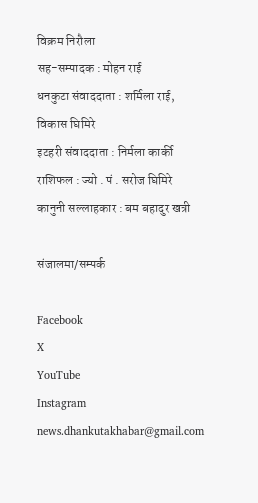विक्रम निरौला
सह-सम्पादक : मोहन राई
धनकुटा संवाददाता : शर्मिला राई, विकास घिमिरे
इटहरी संवाददाता : निर्मला कार्की
राशिफल : ज्यो . पं . सरोज घिमिरे
कानुनी सल्लाहकार : बम बहादुर खत्री

संजालमा/सम्पर्क

Facebook
X
YouTube
Instagram
news.dhankutakhabar@gmail.com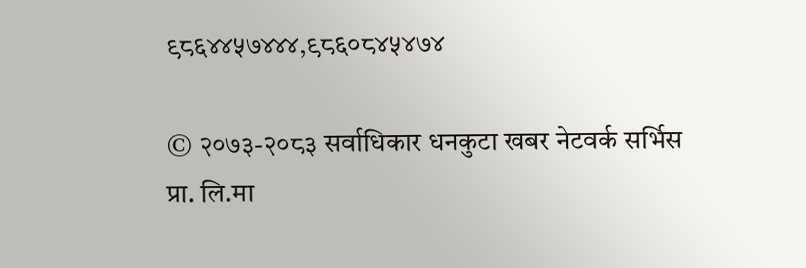९८६४४५७४४४,९८६०८४५४७४

© २०७३-२०८३ सर्वाधिकार धनकुटा खबर नेटवर्क सर्भिस प्रा. लि.मा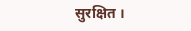सुरक्षित ।